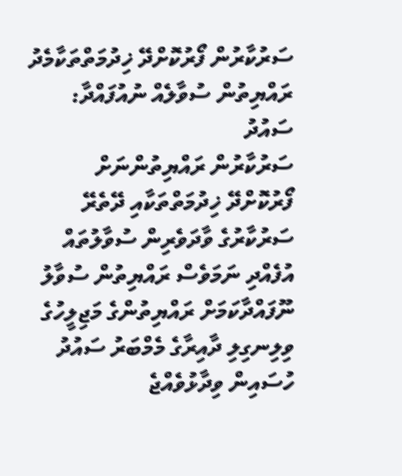ސަރުކާރުން ފޯރުކޮށްދޭ ޚިދުމަތްތަކާމެދު ރައްޔިތުން ސުވާލެއް ނުއުފައްދާ: ސައުދު
ސަރުކާރުން ރައްޔިތުންނަށް ފޯރުކޮށްދޭ ޚިދުމަތްތަކާއި ދޭތެރޭ ސަރުކާރުގެ ވާދަވެރިން ސުވާލުތައް އުފެއްދި ނަމަވެސް ރައްޔިތުން ސުވާލު ނޫފައްދާކަމަށް ރައްޔިތުންގެ މަޖިލީހުގެ ވިލިނގިލި ދާއިރާގެ މެމްބަރު ސައުދު ހުސައިން ވިދާޅުވެއްޖެ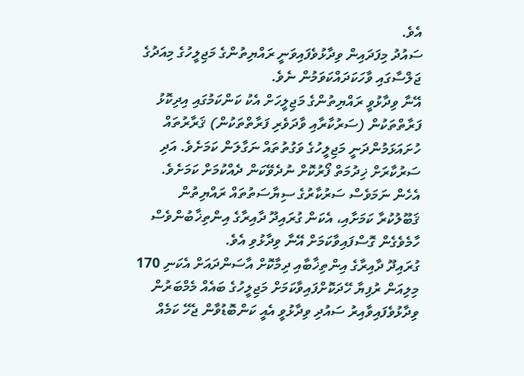އެވެ.
ސައުދު މިފަދައިން ވިދާޅުވެފައިވަނީ ރައްޔިތުންގެ މަޖިލީހުގެ މިއަދުގެ ޖަލްސާގައި ވާހަކަދައްކަވަމުން ނެވެ.
އޭނާ ވިދާޅުވީ ރައްޔިތުންގެ މަޖިލީހަށް އެކު ކަންކަމުގައި އިދިކޮޅު ފަރާތްތަކުން (ސަރުކާރާއި ވާދަވެރި ފަރާތްތަކުން) ޤަރާރުތައް ހުށައަޅަމުންދަނީ މަޖިލީހުގެ ވަގުތުތައް ނަގާލަން ކަމަށެވެ. އަދި ސަރުކާރަށް ޚިދުމަތް ފޯރުކޮށް ނުދެވޭކަން ދެއްކުމަށް ކަމަށެވެ.
އެހެން ނަމަވެސް ސަރުކާރުގެ ސިޔާސަތުތައް ރައްޔިތުން ޤަބޫލުކުރާ ކަމަށާއި، އެކަން ގުރައިދޫ ދާއިރާގެ އިންތިޚާބުންވެސް ހާމެވެގެން ގޮސްފައިވާކަމަށް އޭނާ ވިދާޅުވި އެވެ.
ގުރައިދޫ ދާއިރާގެ އިންތިޚާބާއި ދިމާކޮށް އާސަންދައަށް އެކަނި 170 މިލިއަން ރުފިޔާ ހޭދަކޮށްފައިވާކަމަށް މަޖިލީހުގެ ބައެއް މެމްބަރުން ވިދާޅުވެފައިވާއިރު ސައުދި ވިދާޅުވީ އެއީ ކަންބޮޑުވާން ޖެހޭ ކަމެއް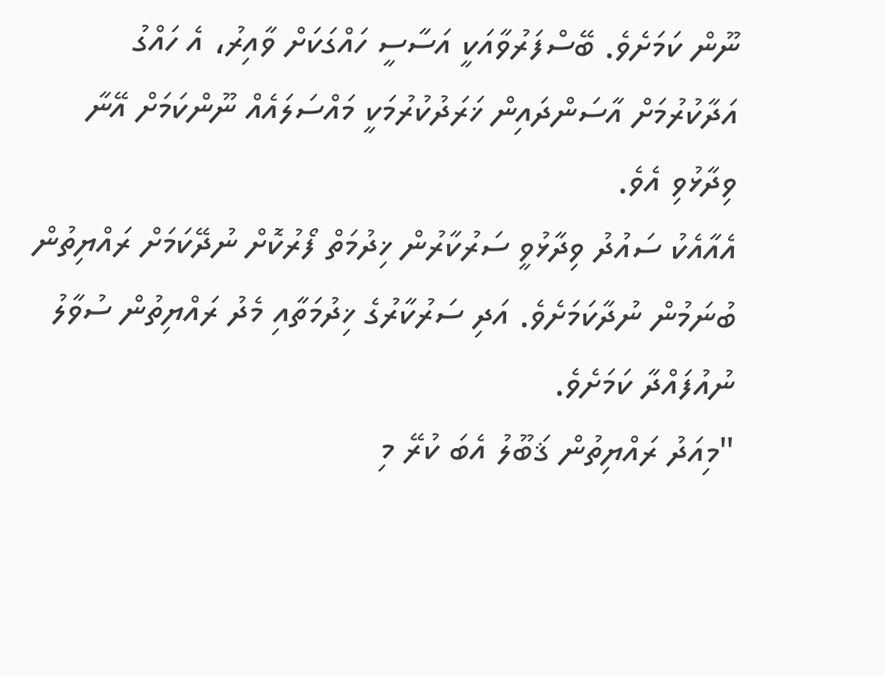ނޫން ކަމަށެވެ. ބޭސްފަރުވާއަކީ އަސާސީ ހައްގަކަށް ވާއިރު، އެ ހައްގު އަދާކުރުމަށް އާސަންދައިން ޚަރަދުކުރުމަކީ މައްސަލައެއް ނޫންކަމަށް އޭނާ ވިދާޅުވި އެވެ.
އެއާއެކު ސައުދު ވިދާޅުވީ ސަރުކާރުން ޚިދުމަތް ފޯރުކޮށް ނުދޭކަމަށް ރައްޔިތުން ބުނަމުން ނުދާކަމަށެވެ. އަދި ސަރުކާރުގެ ޚިދުމަތާއި މެދު ރައްޔިތުން ސުވާލު ނުއުފައްދާ ކަމަށެވެ.
"މިއަދު ރައްޔިތުން ޤަބޫލު އެބަ ކުރޭ މި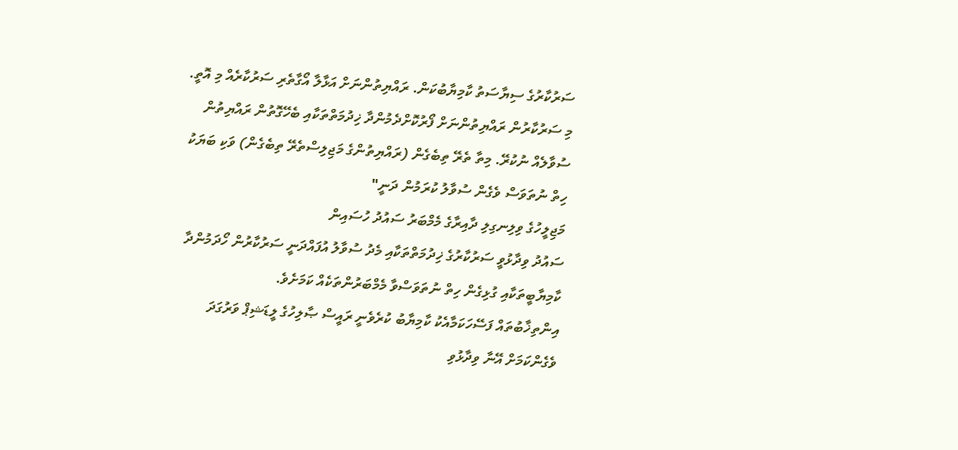ސަރުކާރުގެ ސިޔާސަތު ކާމިޔާބުކަން. ރައްޔިތުންނަށް އަޅާލާ އޯގާތެރި ސަރުކާރެއް މި އޮތީ. މި ސަރުކާރުން ރައްޔިތުންނަށް ފޯރުކޮށްދެމުންދާ ޚިދުމަތްތަކާއި ބެހޭގޮތުން ރައްޔިތުން ސުވާލެއް ނުކުރޭ. މިތާ ތެރޭ ތިބެގެން (ރައްޔިތުންގެ މަޖިލިސްތެރޭ ތިބެގެން) ވަކި ބަޔަކު ހިތް ނުތަވަސް ވެގެން ސުވާލު ކުރަމުން ދަނީ"
މަޖިލީހުގެ ވިލިނގިލި ދާއިރާގެ މެމްބަރު ސައުދު ހުސައިން
ސައުދު ވިދާޅުވީ ސަރުކާރުގެ ޚިދުމަތްތަކާއި މެދު ސުވާލު އުފައްދަނީ ސަރުކާރުން ހޯދަމުންދާ ކާމިޔާބީތަކާއި ގުޅިގެން ހިތް ނުތަވަސްވާ މެމްބަރުންތަކެއް ކަމަށެވެ.
އިންތިޚާބުތައް ފަސޭހަކަމާއެކު ކާމިޔާބު ކުރެވެނީ ރައީސް ޞާލިހުގެ ލީޑަޝިޕް ވަރުގަދަ ވެގެންކަމަށް އޭނާ ވިދާޅުވި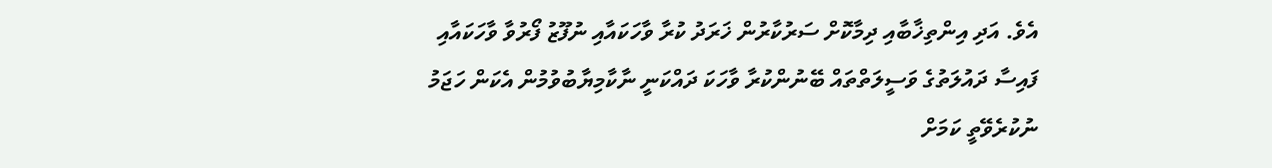އެވެ. އަދި އިންތިޚާބާއި ދިމާކޮށް ސަރުކާރުން ޚަރަދު ކުރާ ވާހަކައާއި ނުފޫޒު ފޯރުވާ ވާހަކައާއި ފައިސާ ދައުލަތުގެ ވަސީލަތްތައް ބޭނުންކުރާ ވާހަކަ ދައްކަނީ ނާކާމިޔާބުވުމުން އެކަން ހަޖަމު ނުކުރެވޭތީ ކަމަށް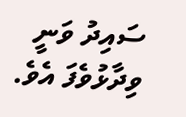ސައިދު ވަނީ ވިދާޅުވެފަ އެވެ.